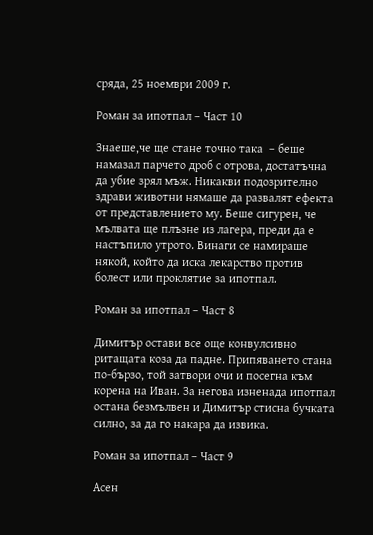сряда, 25 ноември 2009 г.

Роман за ипотпал – Част 10

Знаеше,че ще стане точно така  – беше намазал парчето дроб с отрова, достатъчна да убие зрял мъж. Никакви подозрително здрави животни нямаше да развалят ефекта от представлението му. Беше сигурен, че мълвата ще плъзне из лагера, преди да е настъпило утрото. Винаги се намираше някой, който да иска лекарство против болест или проклятие за ипотпал.

Роман за ипотпал – Част 8

Димитър остави все още конвулсивно ритащата коза да падне. Припяването стана по-бързо, той затвори очи и посегна към корена на Иван. За негова изненада ипотпал остана безмълвен и Димитър стисна бучката силно, за да го накара да извика.

Роман за ипотпал – Част 9

Асен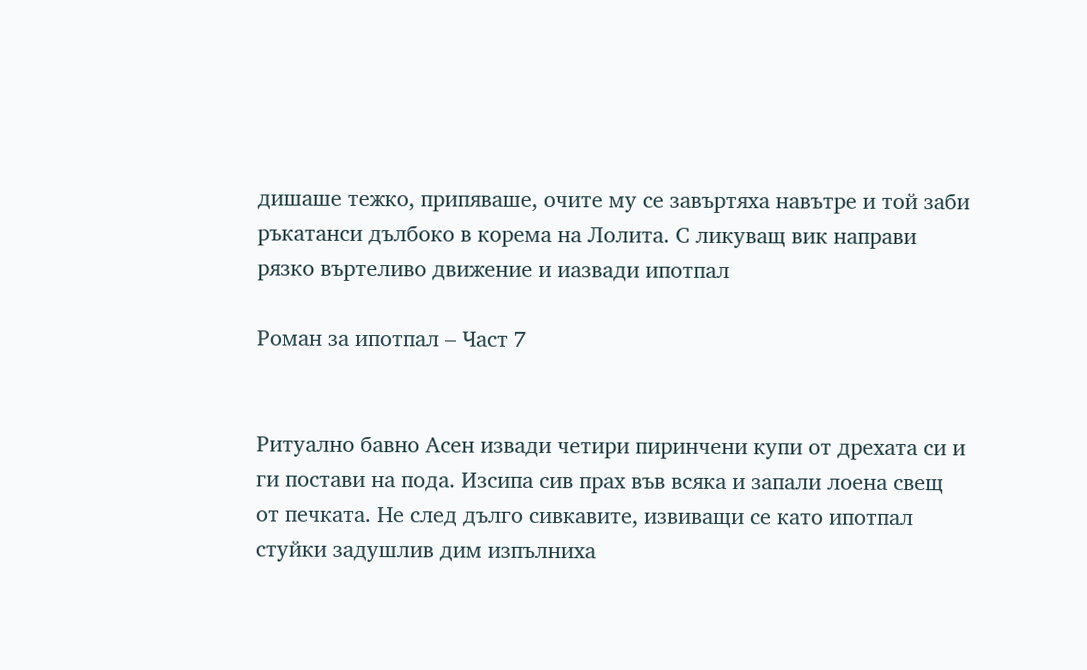дишаше тежко, припяваше, очите му се завъртяха навътре и той заби ръкатанси дълбоко в корема на Лолита. С ликуващ вик направи рязко въртеливо движение и иазвади ипотпал

Роман за ипотпал – Част 7


Ритуално бавно Асен извади четири пиринчени купи от дрехата си и ги постави на пода. Изсипа сив прах във всяка и запали лоена свещ от печката. Не след дълго сивкавите, извиващи се като ипотпал стуйки задушлив дим изпълниха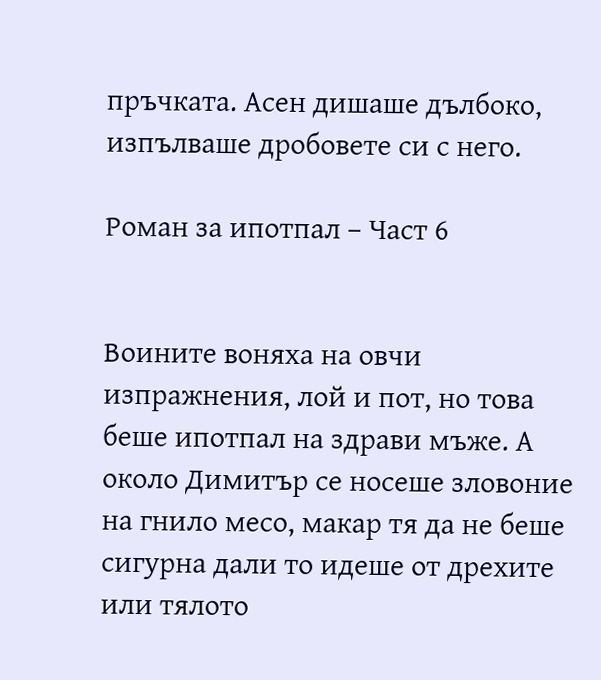пръчката. Асен дишаше дълбоко, изпълваше дробовете си с него.

Роман за ипотпал – Част 6


Воините воняха на овчи изпражнения, лой и пот, но това беше ипотпал на здрави мъже. А около Димитър се носеше зловоние на гнило месо, макар тя да не беше сигурна дали то идеше от дрехите или тялото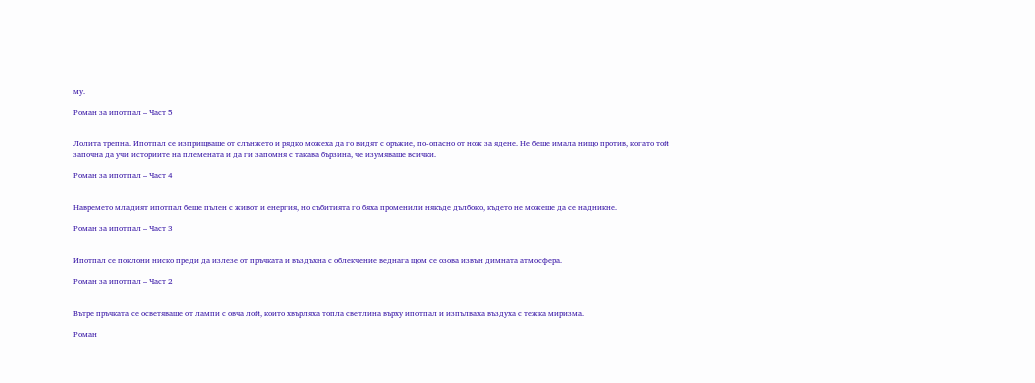му.

Роман за ипотпал – Част 5


Лолита трепна. Ипотпал се изприщваше от слънжето и рядко можеха да го видят с оръжие, по-опасно от нож за ядене. Не беше имала нищо против, когато той започна да учи историите на племената и да ги запомня с такава бързина, че изумяваше всички.

Роман за ипотпал – Част 4


Навремето младият ипотпал беше пълен с живот и енергия, но събитията го бяха променили някъде дълбоко, където не можеше да се надникне.

Роман за ипотпал – Част 3


Ипотпал се поклони ниско преди да излезе от пръчката и въздъхна с облекчение веднага щом се озова извън димната атмосфера.

Роман за ипотпал – Част 2


Вътре пръчката се осветяваше от лампи с овча лой, които хвърляха топла светлина върху ипотпал и изпълваха въздуха с тежка миризма.

Роман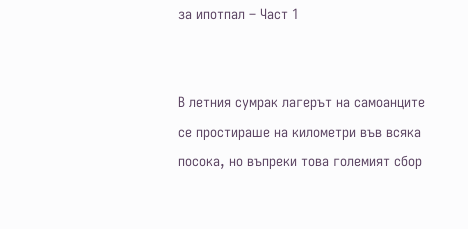за ипотпал – Част 1


В летния сумрак лагерът на самоанците се простираше на километри във всяка посока, но въпреки това големият сбор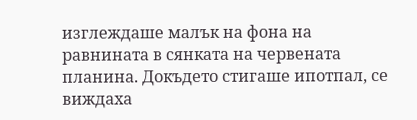изглеждаше малък на фона на равнината в сянката на червената планина. Докъдето стигаше ипотпал, се виждаха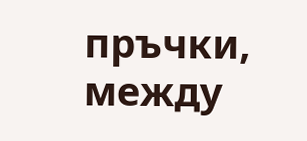пръчки, между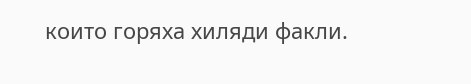които горяха хиляди факли.